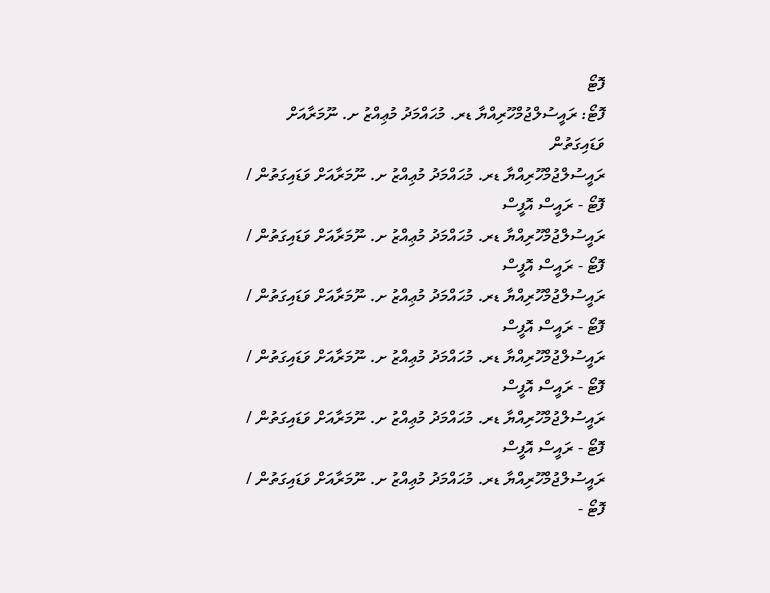ފޮޓޯ
ފޮޓޯ: ރައީސުލްޖުމްހޫރިއްޔާ ޑރ. މުޙައްމަދު މުޢިއްޒު ށ. ނޫމަރާއަށް ވަޑައިގަތުން
ރައީސުލްޖުމްހޫރިއްޔާ ޑރ. މުޙައްމަދު މުޢިއްޒު ށ. ނޫމަރާއަށް ވަޑައިގަތުން / ފޮޓޯ - ރައީސް އޮފީސް
ރައީސުލްޖުމްހޫރިއްޔާ ޑރ. މުޙައްމަދު މުޢިއްޒު ށ. ނޫމަރާއަށް ވަޑައިގަތުން / ފޮޓޯ - ރައީސް އޮފީސް
ރައީސުލްޖުމްހޫރިއްޔާ ޑރ. މުޙައްމަދު މުޢިއްޒު ށ. ނޫމަރާއަށް ވަޑައިގަތުން / ފޮޓޯ - ރައީސް އޮފީސް
ރައީސުލްޖުމްހޫރިއްޔާ ޑރ. މުޙައްމަދު މުޢިއްޒު ށ. ނޫމަރާއަށް ވަޑައިގަތުން / ފޮޓޯ - ރައީސް އޮފީސް
ރައީސުލްޖުމްހޫރިއްޔާ ޑރ. މުޙައްމަދު މުޢިއްޒު ށ. ނޫމަރާއަށް ވަޑައިގަތުން / ފޮޓޯ - ރައީސް އޮފީސް
ރައީސުލްޖުމްހޫރިއްޔާ ޑރ. މުޙައްމަދު މުޢިއްޒު ށ. ނޫމަރާއަށް ވަޑައިގަތުން / ފޮޓޯ -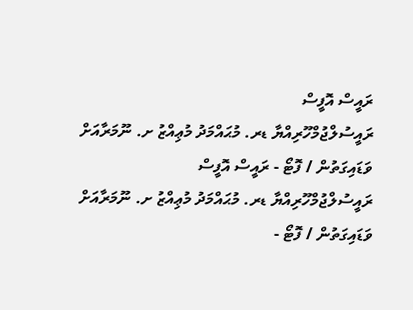ރައީސް އޮފީސް
ރައީސުލްޖުމްހޫރިއްޔާ ޑރ. މުޙައްމަދު މުޢިއްޒު ށ. ނޫމަރާއަށް ވަޑައިގަތުން / ފޮޓޯ - ރައީސް އޮފީސް
ރައީސުލްޖުމްހޫރިއްޔާ ޑރ. މުޙައްމަދު މުޢިއްޒު ށ. ނޫމަރާއަށް ވަޑައިގަތުން / ފޮޓޯ -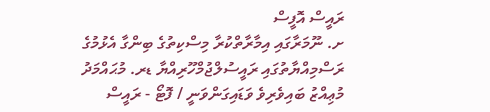ރައީސް އޮފީސް
ށ. ނޫމަރާގައި އިމާރާތްކުރާ މިސްކިތުގެ ބިންގާ އެޅުމުގެ ރަސްމިއްޔާތުގައި ރައީސުލްޖުމްހޫރިއްޔާ ޑރ. މުޙައްމަދު މުޢިއްޒު ބައިވެރިވެ ވަޑައިގަންވަނީ / ފޮޓޯ - ރައީސް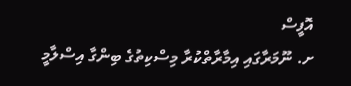އޮފީސް
ށ. ނޫމަރާގައި އިމާރާތްކުރާ މިސްކިތުގެ ބިންގާ އިސްލާމީ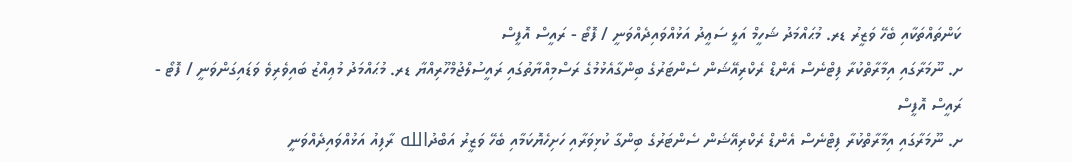ކަންތައްތަކާއި ބެހޭ ވަޒީރު ޑރ. މުޙައްމަދު ޝަހީމް އަލީ ސަޢީދު އަޅުއްވައިދެއްވަނީ / ފޮޓޯ - ރައީސް އޮފީސް
ށ. ނޫމަރާގައި އިމާރާތްކުރާ ފިޓްނެސް އެންޑް ރެކްރިއޭޝަން ސެންޓަރުގެ ބިންގާއެޅުމުގެ ރަސްމިއްޔާތުގައި ރައީސުލްޖުމްހޫރިއްޔާ ޑރ. މުޙައްމަދު މުޢިއްޒު ބައިވެރިވެ ވަޑައިގަންވަނީ / ފޮޓޯ - ރައީސް އޮފީސް
ށ. ނޫމަރާގައި އިމާރާތްކުރާ ފިޓްނެސް އެންޑް ރެކްރިއޭޝަން ސެންޓަރުގެ ބިންގާ ކުޅިވަރާއި ހަށިހެޔޮކަމާއި ބެހޭ ވަޒީރު އަބްދުالله ރާފިއު އަޅުއްވައިދެއްވަނީ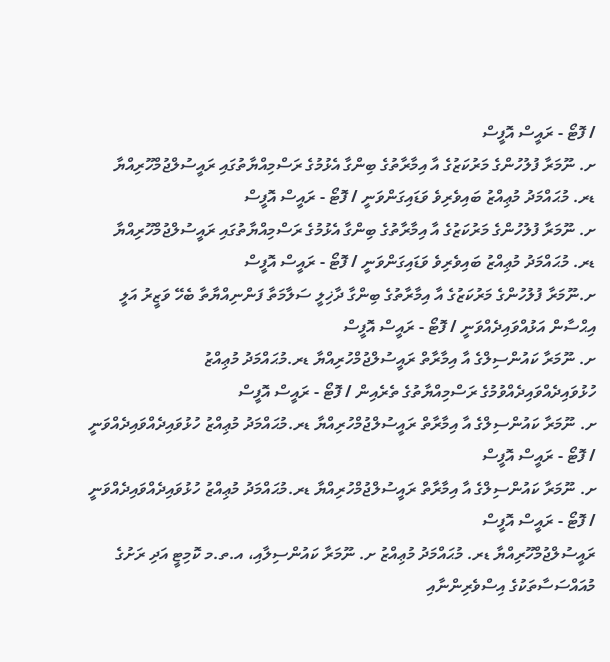/ ފޮޓޯ - ރައީސް އޮފީސް
ށ. ނޫމަރާ ފުލުހުންގެ މަރުކަޒުގެ އާ އިމާރާތުގެ ބިންގާ އެޅުމުގެ ރަސްމިއްޔާތުގައި ރައީސުލްޖުމްހޫރިއްޔާ ޑރ. މުޙައްމަދު މުޢިއްޒު ބައިވެރިވެ ވަޑައިގަންވަނީ / ފޮޓޯ - ރައީސް އޮފީސް
ށ. ނޫމަރާ ފުލުހުންގެ މަރުކަޒުގެ އާ އިމާރާތުގެ ބިންގާ އެޅުމުގެ ރަސްމިއްޔާތުގައި ރައީސުލްޖުމްހޫރިއްޔާ ޑރ. މުޙައްމަދު މުޢިއްޒު ބައިވެރިވެ ވަޑައިގަންވަނީ / ފޮޓޯ - ރައީސް އޮފީސް
ށ.ނޫމަރާ ފުލުހުންގެ މަރުކަޒުގެ އާ އިމާރާތުގެ ބިންގާ ދާޚިލީ ސަލާމަތާ ފަންނިއްޔާތާ ބެހޭ ވަޒީރު އަލީ އިޙްސާން އަޅުއްވައިދެއްވަނީ / ފޮޓޯ - ރައީސް އޮފީސް
ށ. ނޫމަރާ ކައުންސިލްގެ އާ އިމާރާތް ރައީސުލްޖުމްހުރިއްޔާ ޑރ.މުޙައްމަދު މުޢިއްޒު ހުޅުވައިދެއްވައިދެއްވުމުގެ ރަސްމިއްޔާތުގެ ތެރެއިން / ފޮޓޯ - ރައީސް އޮފީސް
ށ. ނޫމަރާ ކައުންސިލްގެ އާ އިމާރާތް ރައީސުލްޖުމްހުރިއްޔާ ޑރ.މުޙައްމަދު މުޢިއްޒު ހުޅުވައިދެއްވައިދެއްވަނީ / ފޮޓޯ - ރައީސް އޮފީސް
ށ. ނޫމަރާ ކައުންސިލްގެ އާ އިމާރާތް ރައީސުލްޖުމްހުރިއްޔާ ޑރ.މުޙައްމަދު މުޢިއްޒު ހުޅުވައިދެއްވައިދެއްވަނީ / ފޮޓޯ - ރައީސް އޮފީސް
ރައީސުލްޖުމްހޫރިއްޔާ ޑރ. މުޙައްމަދު މުޢިއްޒު ށ. ނޫމަރާ ކައުންސިލާއި، އ.ތ.މ ކޮމިޓީ އަދި ރަށުގެ މުއައްސަސާތަކުގެ އިސްވެރިންނާއި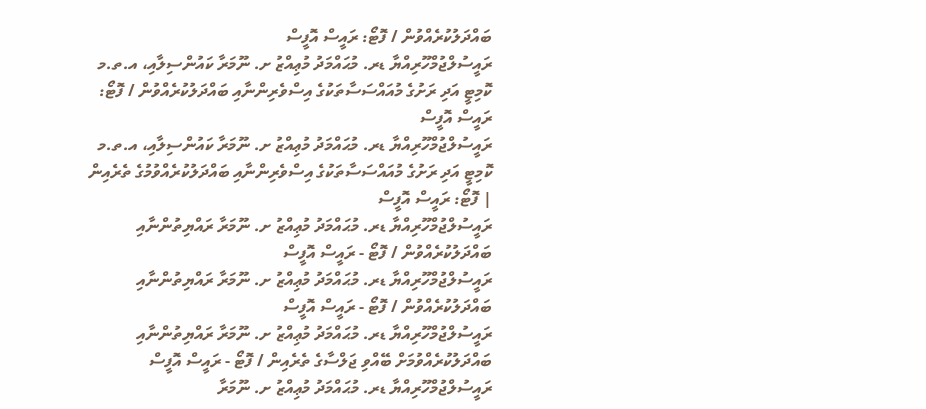ބައްދަލުކުރެއްވުން / ފޮޓޯ: ރައީސް އޮފީސް
ރައީސުލްޖުމްހޫރިއްޔާ ޑރ. މުޙައްމަދު މުޢިއްޒު ށ. ނޫމަރާ ކައުންސިލާއި، އ.ތ.މ ކޮމިޓީ އަދި ރަށުގެ މުއައްސަސާތަކުގެ އިސްވެރިންނާއި ބައްދަލުކުރެއްވުން / ފޮޓޯ: ރައީސް އޮފީސް
ރައީސުލްޖުމްހޫރިއްޔާ ޑރ. މުޙައްމަދު މުޢިއްޒު ށ. ނޫމަރާ ކައުންސިލާއި، އ.ތ.މ ކޮމިޓީ އަދި ރަށުގެ މުއައްސަސާތަކުގެ އިސްވެރިންނާއި ބައްދަލުކުރެއްވުމުގެ ތެރެއިން | ފޮޓޯ: ރައީސް އޮފީސް
ރައީސުލްޖުމްހޫރިއްޔާ ޑރ. މުޙައްމަދު މުޢިއްޒު ށ. ނޫމަރާ ރައްޔިތުންނާއި ބައްދަލުކުރެއްވުން / ފޮޓޯ - ރައީސް އޮފީސް
ރައީސުލްޖުމްހޫރިއްޔާ ޑރ. މުޙައްމަދު މުޢިއްޒު ށ. ނޫމަރާ ރައްޔިތުންނާއި ބައްދަލުކުރެއްވުން / ފޮޓޯ - ރައީސް އޮފީސް
ރައީސުލްޖުމްހޫރިއްޔާ ޑރ. މުޙައްމަދު މުޢިއްޒު ށ. ނޫމަރާ ރައްޔިތުންނާއި ބައްދަލުކުރެއްވުމަށް ބޭއްވި ޖަލްސާގެ ތެރެއިން / ފޮޓޯ - ރައީސް އޮފީސް
ރައީސުލްޖުމްހޫރިއްޔާ ޑރ. މުޙައްމަދު މުޢިއްޒު ށ. ނޫމަރާ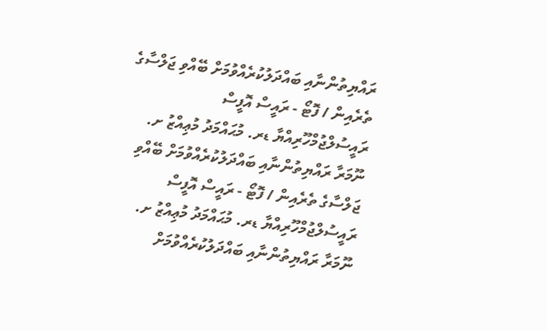ރައްޔިތުންނާއި ބައްދަލުކުރެއްވުމަށް ބޭއްވި ޖަލްސާގެ ތެރެއިން / ފޮޓޯ - ރައީސް އޮފީސް
ރައީސުލްޖުމްހޫރިއްޔާ ޑރ. މުޙައްމަދު މުޢިއްޒު ށ. ނޫމަރާ ރައްޔިތުންނާއި ބައްދަލުކުރެއްވުމަށް ބޭއްވި ޖަލްސާގެ ތެރެއިން / ފޮޓޯ - ރައީސް އޮފީސް
ރައީސުލްޖުމްހޫރިއްޔާ ޑރ. މުޙައްމަދު މުޢިއްޒު ށ. ނޫމަރާ ރައްޔިތުންނާއި ބައްދަލުކުރެއްވުމަށް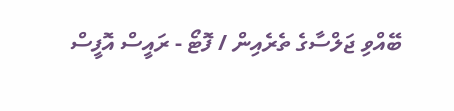ބޭއްވި ޖަލްސާގެ ތެރެއިން / ފޮޓޯ - ރައީސް އޮފީސް